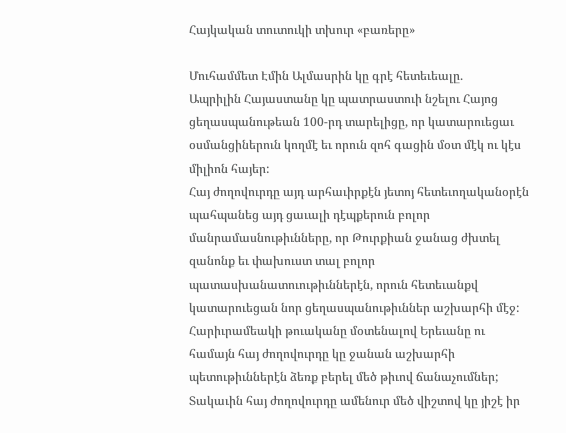Հայկական տուտուկի տխուր «բառերը»

Մուհամմետ Էմին Ալմասրին կը գրէ հետեւեալը.
Ապրիլին Հայաստանը կը պատրաստուի նշելու Հայոց ցեղասպանութեան 100-րդ տարելիցը, որ կատարուեցաւ օսմանցիներուն կողմէ եւ որուն զոհ գացին մօտ մէկ ու կէս միլիոն հայեր:
Հայ ժողովուրդը այդ արհաւիրքէն յետոյ հետեւողականօրէն պահպանեց այդ ցաւալի դէպքերուն բոլոր մանրամասնութիւնները, որ Թուրքիան ջանաց ժխտել զանոնք եւ փախուստ տալ բոլոր պատասխանատուութիւններէն, որուն հետեւանքվ կատարուեցան նոր ցեղասպանութիւններ աշխարհի մէջ:
Հարիւրամեակի թուականը մօտենալով Երեւանը ու համայն հայ ժողովուրդը կը ջանան աշխարհի պետութիւններէն ձեռք բերել մեծ թիւով ճանաչումներ;
Տակաւին հայ ժողովուրդը ամենուր մեծ վիշտով կը յիշէ իր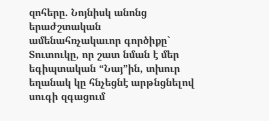զոհերը. Նոյնիսկ անոնց երաժշտական ամենահռչակաւոր գործիքը` Տուտուկը, որ շատ նման է մեր եգիպտական “Նայ”ին, տխուր եղանակ կը հնչեցնէ արթնցնելով սուգի զգացում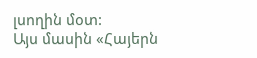լսողին մօտ:
Այս մասին «Հայերն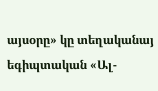այսօրը» կը տեղականայ եգիպտական «Ալ-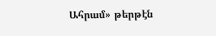Ահրամ» թերթէն